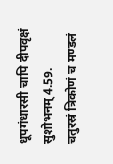धूपगंधारसी चापि दीपवृक्षं सुशोभनम् 4.59.
चतुरस्रं त्रिकोणं च मण्डलं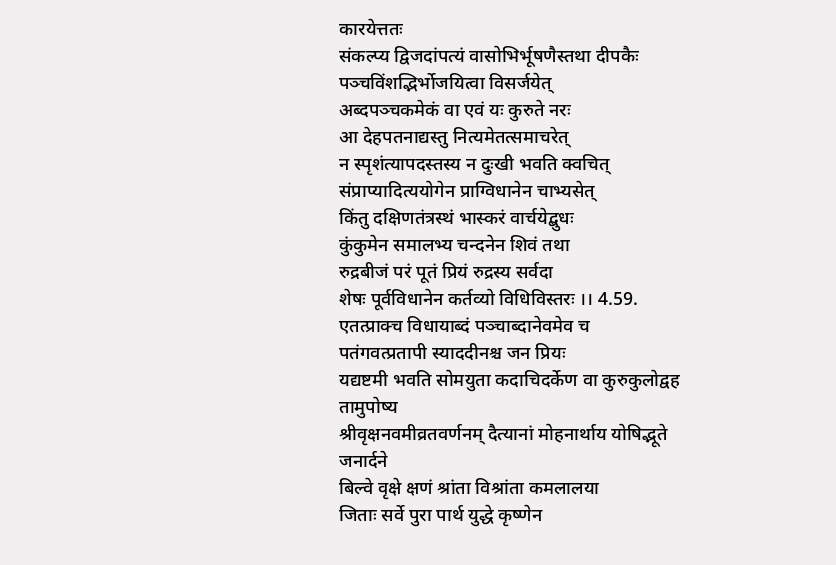कारयेत्ततः
संकल्प्य द्विजदांपत्यं वासोभिर्भूषणैस्तथा दीपकैः पञ्चविंशद्भिर्भोजयित्वा विसर्जयेत्
अब्दपञ्चकमेकं वा एवं यः कुरुते नरः
आ देहपतनाद्यस्तु नित्यमेतत्समाचरेत्
न स्पृशंत्यापदस्तस्य न दुःखी भवति क्वचित्
संप्राप्यादित्ययोगेन प्राग्विधानेन चाभ्यसेत्
किंतु दक्षिणतंत्रस्थं भास्करं वार्चयेद्बुधः
कुंकुमेन समालभ्य चन्दनेन शिवं तथा
रुद्रबीजं परं पूतं प्रियं रुद्रस्य सर्वदा
शेषः पूर्वविधानेन कर्तव्यो विधिविस्तरः ।। 4.59.
एतत्प्राक्च विधायाब्दं पञ्चाब्दानेवमेव च
पतंगवत्प्रतापी स्याददीनश्च जन प्रियः
यद्यष्टमी भवति सोमयुता कदाचिदर्केण वा कुरुकुलोद्वह तामुपोष्य
श्रीवृक्षनवमीव्रतवर्णनम् दैत्यानां मोहनार्थाय योषिद्भूते जनार्दने
बिल्वे वृक्षे क्षणं श्रांता विश्रांता कमलालया
जिताः सर्वे पुरा पार्थ युद्धे कृष्णेन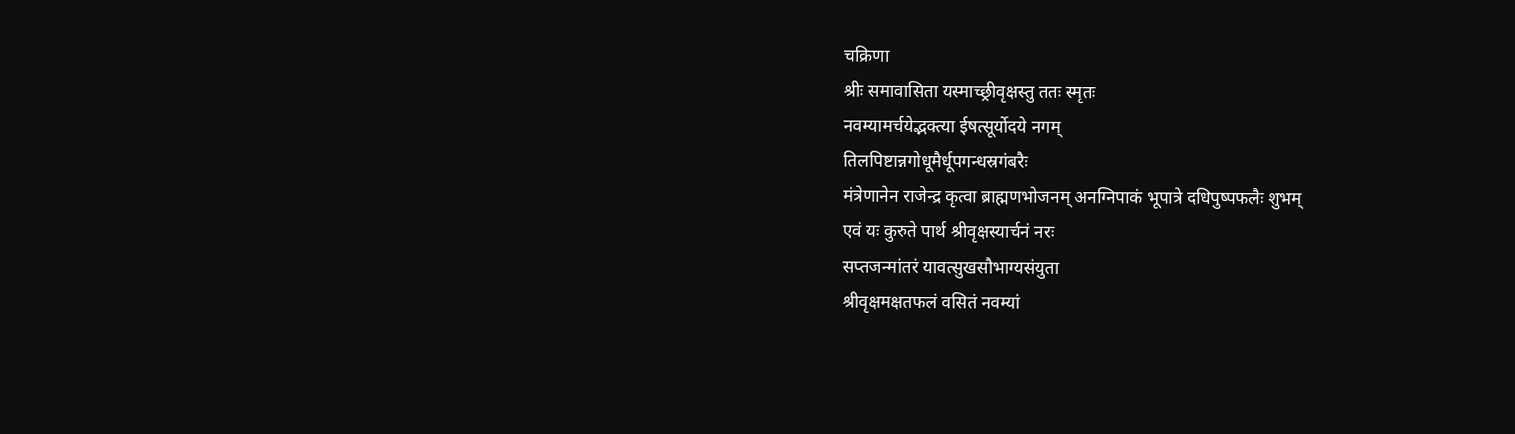चक्रिणा
श्रीः समावासिता यस्माच्छ्रीवृक्षस्तु ततः स्मृतः
नवम्यामर्चयेद्भक्त्या ईषत्सूर्योदये नगम्
तिलपिष्टान्नगोधूमैर्धूपगन्धस्रगंबरैः
मंत्रेणानेन राजेन्द्र कृत्वा ब्राह्मणभोजनम् अनग्निपाकं भूपात्रे दधिपुष्पफलैः शुभम्
एवं यः कुरुते पार्थ श्रीवृक्षस्यार्चनं नरः
सप्तजन्मांतरं यावत्सुखसौभाग्यसंयुता
श्रीवृक्षमक्षतफलं वसितं नवम्यां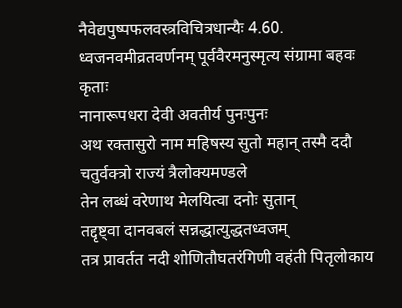नैवेद्यपुष्पफलवस्त्रविचित्रधान्यैः 4.60.
ध्वजनवमीव्रतवर्णनम् पूर्ववैरमनुस्मृत्य संग्रामा बहवः कृताः
नानारूपधरा देवी अवतीर्य पुनःपुनः
अथ रक्तासुरो नाम महिषस्य सुतो महान् तस्मै ददौ चतुर्वक्त्रो राज्यं त्रैलोक्यमण्डले
तेन लब्धं वरेणाथ मेलयित्वा दनोः सुतान्
तद्दृष्ट्वा दानवबलं सन्नद्धात्युद्धतध्वजम्
तत्र प्रावर्तत नदी शोणितौघतरंगिणी वहंती पितृलोकाय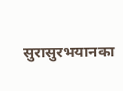सुरासुरभयानका